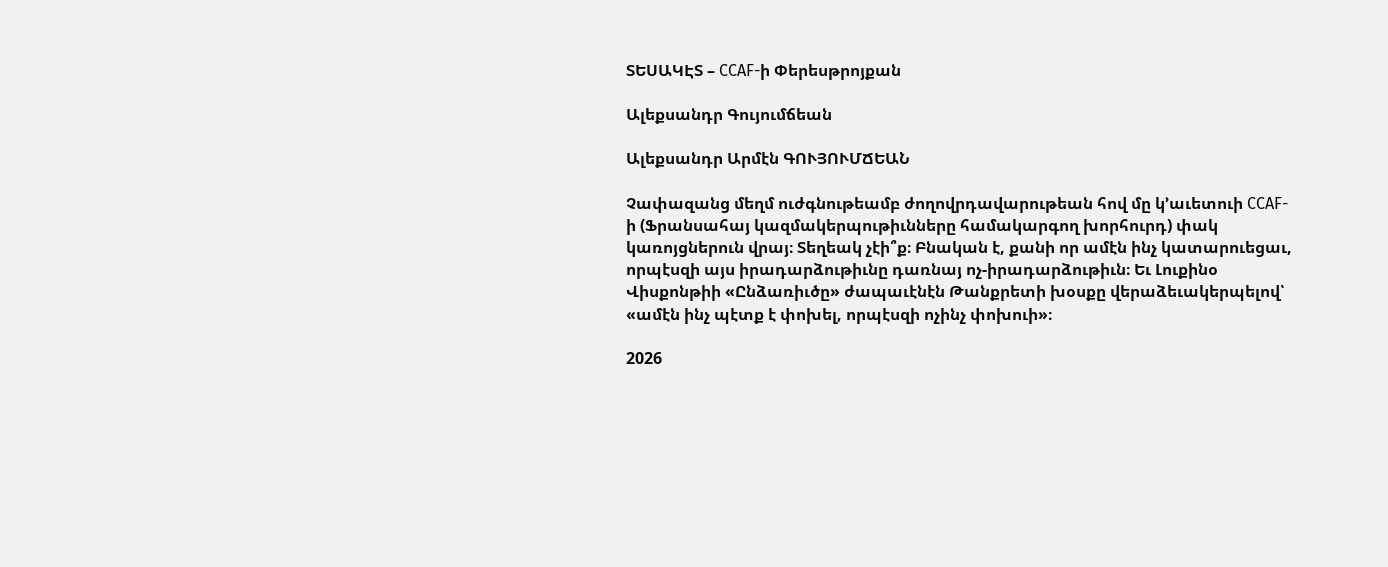ՏԵՍԱԿԷՏ – CCAF-ի Փերեսթրոյքան

Ալեքսանդր Գույումճեան

Ալեքսանդր Արմէն ԳՈՒՅՈՒՄՃԵԱՆ

Չափազանց մեղմ ուժգնութեամբ ժողովրդավարութեան հով մը կ՚աւետուի CCAF-ի (Ֆրանսահայ կազմակերպութիւնները համակարգող խորհուրդ) փակ կառոյցներուն վրայ։ Տեղեակ չէի՞ք։ Բնական է, քանի որ ամէն ինչ կատարուեցաւ, որպէսզի այս իրադարձութիւնը դառնայ ոչ-իրադարձութիւն։ Եւ Լուքինօ Վիսքոնթիի «Ընձառիւծը» ժապաւէնէն Թանքրետի խօսքը վերաձեւակերպելով՝ «ամէն ինչ պէտք է փոխել, որպէսզի ոչինչ փոխուի»։

2026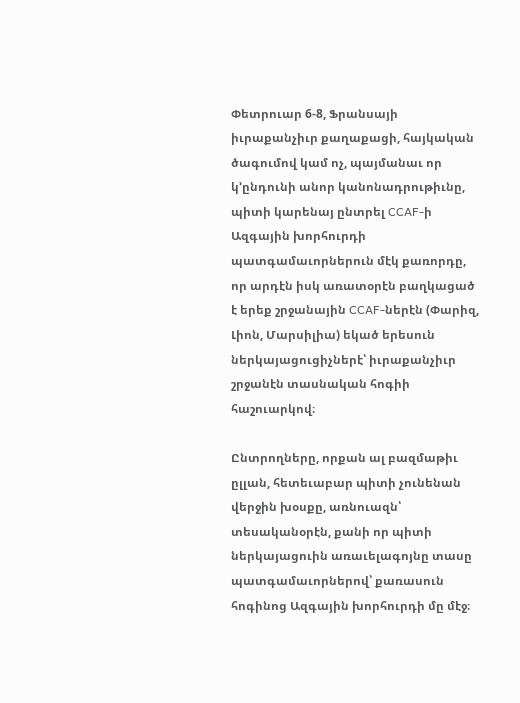Փետրուար 6-8, Ֆրանսայի իւրաքանչիւր քաղաքացի, հայկական ծագումով կամ ոչ, պայմանաւ որ կ՚ընդունի անոր կանոնադրութիւնը, պիտի կարենայ ընտրել CCAF-ի Ազգային խորհուրդի պատգամաւորներուն մէկ քառորդը, որ արդէն իսկ առատօրէն բաղկացած է երեք շրջանային CCAF-ներէն (Փարիզ, Լիոն, Մարսիլիա) եկած երեսուն ներկայացուցիչներէ՝ իւրաքանչիւր շրջանէն տասնական հոգիի հաշուարկով։

Ընտրողները, որքան ալ բազմաթիւ ըլլան, հետեւաբար պիտի չունենան վերջին խօսքը, առնուազն՝ տեսականօրէն, քանի որ պիտի ներկայացուին առաւելագոյնը տասը պատգամաւորներով՝ քառասուն հոգինոց Ազգային խորհուրդի մը մէջ։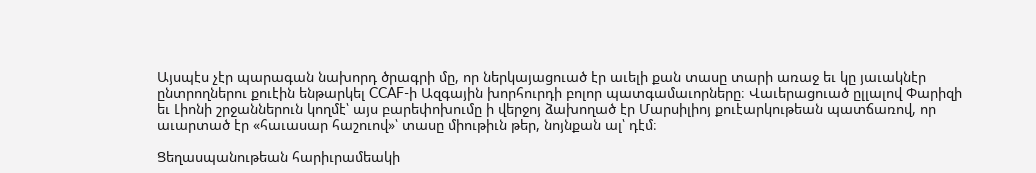Այսպէս չէր պարագան նախորդ ծրագրի մը, որ ներկայացուած էր աւելի քան տասը տարի առաջ եւ կը յաւակնէր ընտրողներու քուէին ենթարկել CCAF-ի Ազգային խորհուրդի բոլոր պատգամաւորները։ Վաւերացուած ըլլալով Փարիզի եւ Լիոնի շրջաններուն կողմէ՝ այս բարեփոխումը ի վերջոյ ձախողած էր Մարսիլիոյ քուէարկութեան պատճառով, որ աւարտած էր «հաւասար հաշուով»՝ տասը միութիւն թեր, նոյնքան ալ՝ դէմ։

Ցեղասպանութեան հարիւրամեակի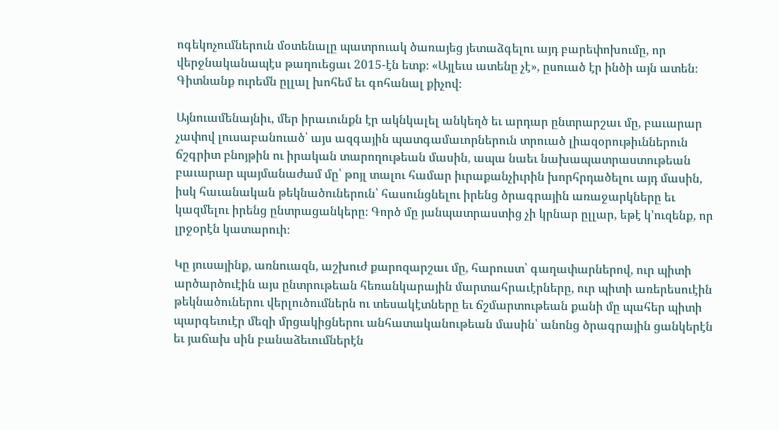ոգեկոչումներուն մօտենալը պատրուակ ծառայեց յետաձգելու այդ բարեփոխումը, որ վերջնականապէս թաղուեցաւ 2015-էն ետք։ «Այլեւս ատենը չէ», ըսուած էր ինծի այն ատեն։ Գիտնանք ուրեմն ըլլալ խոհեմ եւ գոհանալ քիչով։

Այնուամենայնիւ, մեր իրաւունքն էր ակնկալել անկեղծ եւ արդար ընտրարշաւ մը, բաւարար չափով լուսաբանուած՝ այս ազգային պատգամաւորներուն տրուած լիազօրութիւններուն ճշգրիտ բնոյթին ու իրական տարողութեան մասին, ապա նաեւ նախապատրաստութեան բաւարար պայմանաժամ մը՝ թոյլ տալու համար իւրաքանչիւրին խորհրդածելու այդ մասին, իսկ հաւանական թեկնածուներուն՝ հասունցնելու իրենց ծրագրային առաջարկները եւ կազմելու իրենց ընտրացանկերը։ Գործ մը յանպատրաստից չի կրնար ըլլար, եթէ կ՚ուզենք, որ լրջօրէն կատարուի։

Կը յուսայինք, առնուազն, աշխուժ քարոզարշաւ մը, հարուստ՝ գաղափարներով, ուր պիտի արծարծուէին այս ընտրութեան հեռանկարային մարտահրաւէրները, ուր պիտի առերեսուէին թեկնածուներու վերլուծումներն ու տեսակէտները եւ ճշմարտութեան քանի մը պահեր պիտի պարգեւուէր մեզի մրցակիցներու անհատականութեան մասին՝ անոնց ծրագրային ցանկերէն եւ յաճախ սին բանաձեւումներէն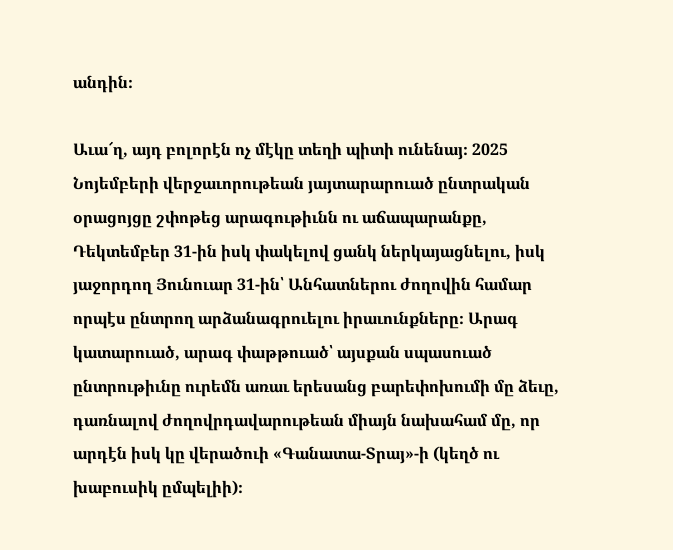անդին։

Աւա՜ղ, այդ բոլորէն ոչ մէկը տեղի պիտի ունենայ։ 2025 Նոյեմբերի վերջաւորութեան յայտարարուած ընտրական օրացոյցը շփոթեց արագութիւնն ու աճապարանքը, Դեկտեմբեր 31-ին իսկ փակելով ցանկ ներկայացնելու, իսկ յաջորդող Յունուար 31-ին՝ Անհատներու ժողովին համար որպէս ընտրող արձանագրուելու իրաւունքները։ Արագ կատարուած, արագ փաթթուած՝ այսքան սպասուած ընտրութիւնը ուրեմն առաւ երեսանց բարեփոխումի մը ձեւը, դառնալով ժողովրդավարութեան միայն նախահամ մը, որ արդէն իսկ կը վերածուի «Գանատա-Տրայ»-ի (կեղծ ու խաբուսիկ ըմպելիի)։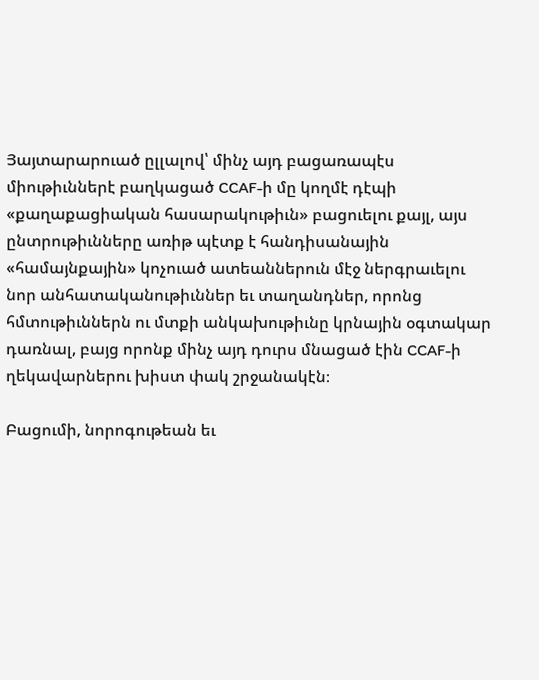Յայտարարուած ըլլալով՝ մինչ այդ բացառապէս միութիւններէ բաղկացած CCAF-ի մը կողմէ դէպի «քաղաքացիական հասարակութիւն» բացուելու քայլ, այս ընտրութիւնները առիթ պէտք է հանդիսանային «համայնքային» կոչուած ատեաններուն մէջ ներգրաւելու նոր անհատականութիւններ եւ տաղանդներ, որոնց հմտութիւններն ու մտքի անկախութիւնը կրնային օգտակար դառնալ, բայց որոնք մինչ այդ դուրս մնացած էին CCAF-ի ղեկավարներու խիստ փակ շրջանակէն։

Բացումի, նորոգութեան եւ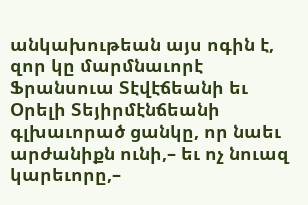անկախութեան այս ոգին է, զոր կը մարմնաւորէ Ֆրանսուա Տէվէճեանի եւ Օրելի Տեյիրմէնճեանի գլխաւորած ցանկը, որ նաեւ արժանիքն ունի,– եւ ոչ նուազ կարեւորը,–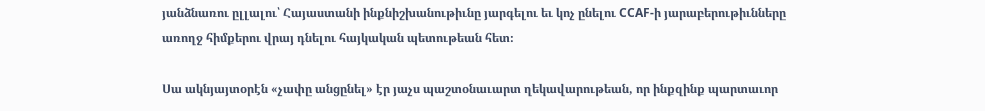յանձնառու ըլլալու՝ Հայաստանի ինքնիշխանութիւնը յարգելու եւ կոչ ընելու CCAF-ի յարաբերութիւնները առողջ հիմքերու վրայ դնելու հայկական պետութեան հետ։

Սա ակնյայտօրէն «չափը անցընել» էր յաչս պաշտօնաւարտ ղեկավարութեան, որ ինքզինք պարտաւոր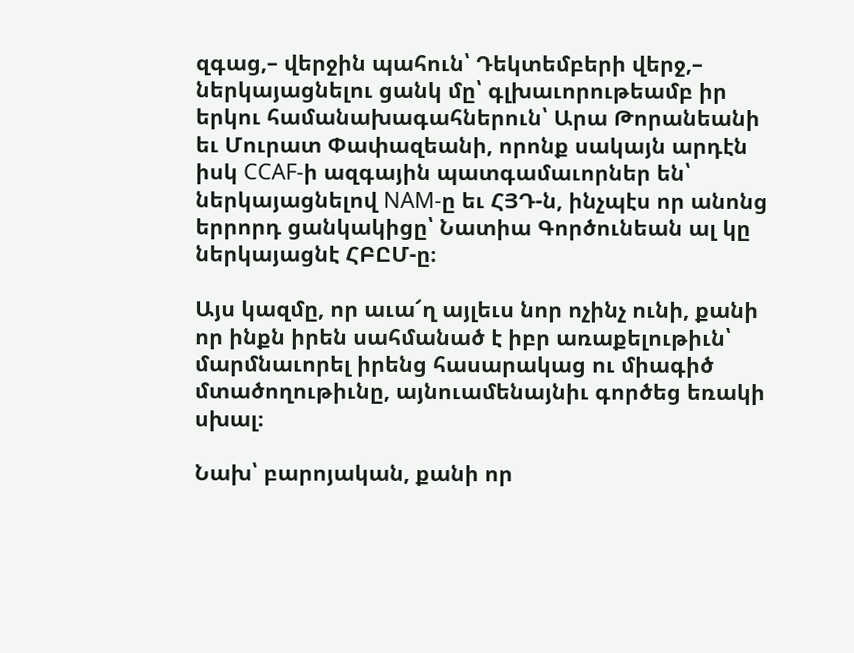զգաց,– վերջին պահուն՝ Դեկտեմբերի վերջ,– ներկայացնելու ցանկ մը՝ գլխաւորութեամբ իր երկու համանախագահներուն՝ Արա Թորանեանի եւ Մուրատ Փափազեանի, որոնք սակայն արդէն իսկ CCAF-ի ազգային պատգամաւորներ են՝ ներկայացնելով NAM-ը եւ ՀՅԴ-ն, ինչպէս որ անոնց երրորդ ցանկակիցը՝ Նատիա Գործունեան ալ կը ներկայացնէ ՀԲԸՄ-ը։

Այս կազմը, որ աւա՜ղ այլեւս նոր ոչինչ ունի, քանի որ ինքն իրեն սահմանած է իբր առաքելութիւն՝ մարմնաւորել իրենց հասարակաց ու միագիծ մտածողութիւնը, այնուամենայնիւ գործեց եռակի սխալ։

Նախ՝ բարոյական, քանի որ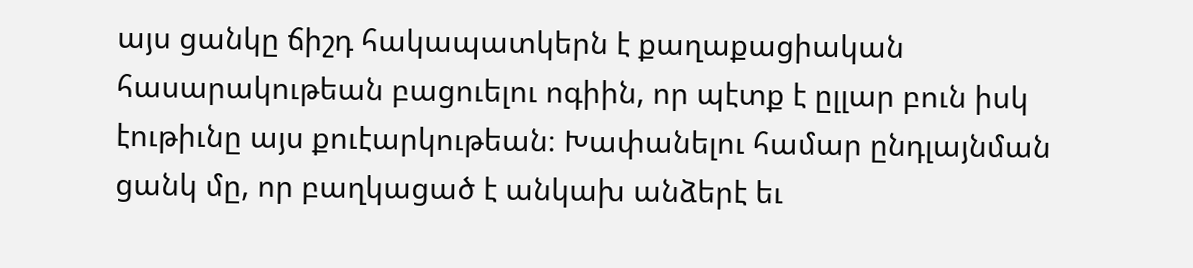այս ցանկը ճիշդ հակապատկերն է քաղաքացիական հասարակութեան բացուելու ոգիին, որ պէտք է ըլլար բուն իսկ էութիւնը այս քուէարկութեան։ Խափանելու համար ընդլայնման ցանկ մը, որ բաղկացած է անկախ անձերէ եւ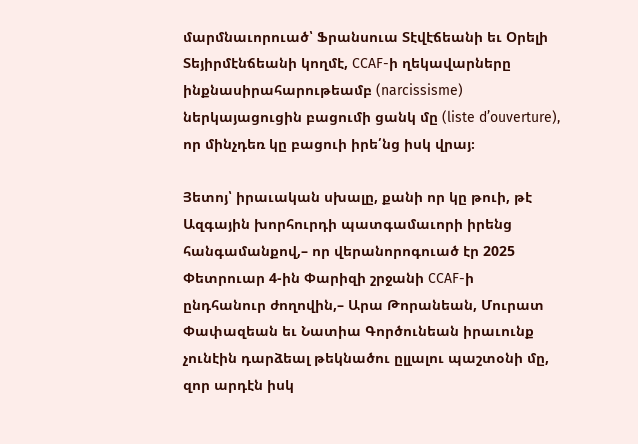մարմնաւորուած՝ Ֆրանսուա Տէվէճեանի եւ Օրելի Տեյիրմէնճեանի կողմէ, CCAF-ի ղեկավարները ինքնասիրահարութեամբ (narcissisme) ներկայացուցին բացումի ցանկ մը (liste d’ouverture), որ մինչդեռ կը բացուի իրե՛նց իսկ վրայ։

Յետոյ՝ իրաւական սխալը, քանի որ կը թուի, թէ Ազգային խորհուրդի պատգամաւորի իրենց հանգամանքով,– որ վերանորոգուած էր 2025 Փետրուար 4-ին Փարիզի շրջանի CCAF-ի ընդհանուր ժողովին,– Արա Թորանեան, Մուրատ Փափազեան եւ Նատիա Գործունեան իրաւունք չունէին դարձեալ թեկնածու ըլլալու պաշտօնի մը, զոր արդէն իսկ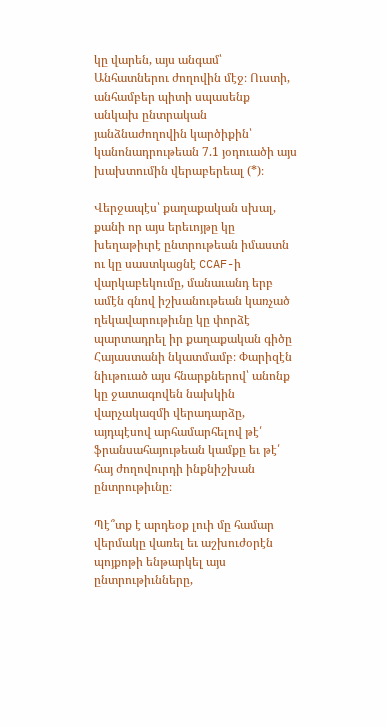կը վարեն, այս անգամ՝ Անհատներու ժողովին մէջ։ Ուստի, անհամբեր պիտի սպասենք անկախ ընտրական յանձնաժողովին կարծիքին՝ կանոնադրութեան 7.1 յօդուածի այս խախտումին վերաբերեալ (*)։

Վերջապէս՝ քաղաքական սխալ, քանի որ այս երեւոյթը կը խեղաթիւրէ ընտրութեան իմաստն ու կը սաստկացնէ CCAF-ի վարկաբեկումը, մանաւանդ երբ ամէն գնով իշխանութեան կառչած ղեկավարութիւնը կը փորձէ պարտադրել իր քաղաքական գիծը Հայաստանի նկատմամբ։ Փարիզէն նիւթուած այս հնարքներով՝ անոնք կը ջատագովեն նախկին վարչակազմի վերադարձը, այդպէսով արհամարհելով թէ՛ ֆրանսահայութեան կամքը եւ թէ՛ հայ ժողովուրդի ինքնիշխան ընտրութիւնը։

Պէ՞տք է արդեօք լուի մը համար վերմակը վառել եւ աշխուժօրէն պոյքոթի ենթարկել այս ընտրութիւնները,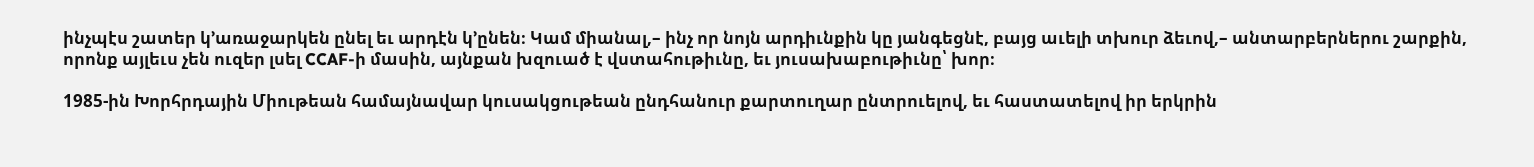ինչպէս շատեր կ՚առաջարկեն ընել եւ արդէն կ՚ընեն։ Կամ միանալ,– ինչ որ նոյն արդիւնքին կը յանգեցնէ, բայց աւելի տխուր ձեւով,– անտարբերներու շարքին, որոնք այլեւս չեն ուզեր լսել CCAF-ի մասին, այնքան խզուած է վստահութիւնը, եւ յուսախաբութիւնը՝ խոր։

1985-ին Խորհրդային Միութեան համայնավար կուսակցութեան ընդհանուր քարտուղար ընտրուելով, եւ հաստատելով իր երկրին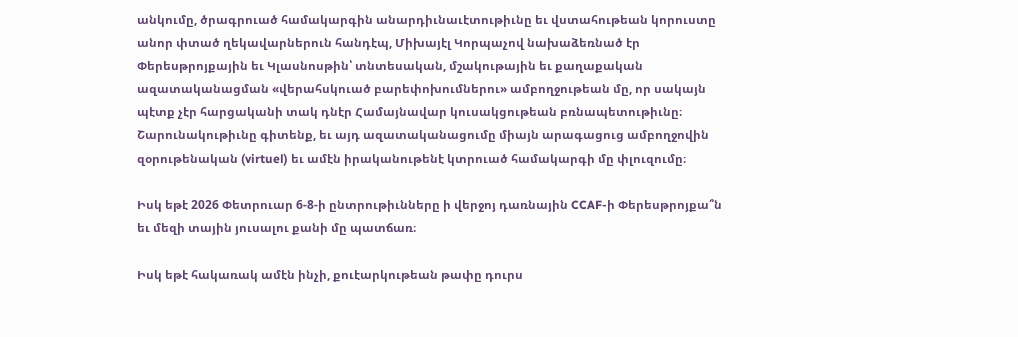անկումը, ծրագրուած համակարգին անարդիւնաւէտութիւնը եւ վստահութեան կորուստը անոր փտած ղեկավարներուն հանդէպ, Միխայէլ Կորպաչով նախաձեռնած էր Փերեսթրոյքային եւ Կլասնոսթին՝ տնտեսական, մշակութային եւ քաղաքական ազատականացման «վերահսկուած բարեփոխումներու» ամբողջութեան մը, որ սակայն պէտք չէր հարցականի տակ դնէր Համայնավար կուսակցութեան բռնապետութիւնը։ Շարունակութիւնը գիտենք, եւ այդ ազատականացումը միայն արագացուց ամբողջովին զօրութենական (virtuel) եւ ամէն իրականութենէ կտրուած համակարգի մը փլուզումը։

Իսկ եթէ 2026 Փետրուար 6-8-ի ընտրութիւնները ի վերջոյ դառնային CCAF-ի Փերեսթրոյքա՞ն եւ մեզի տային յուսալու քանի մը պատճառ։

Իսկ եթէ հակառակ ամէն ինչի, քուէարկութեան թափը դուրս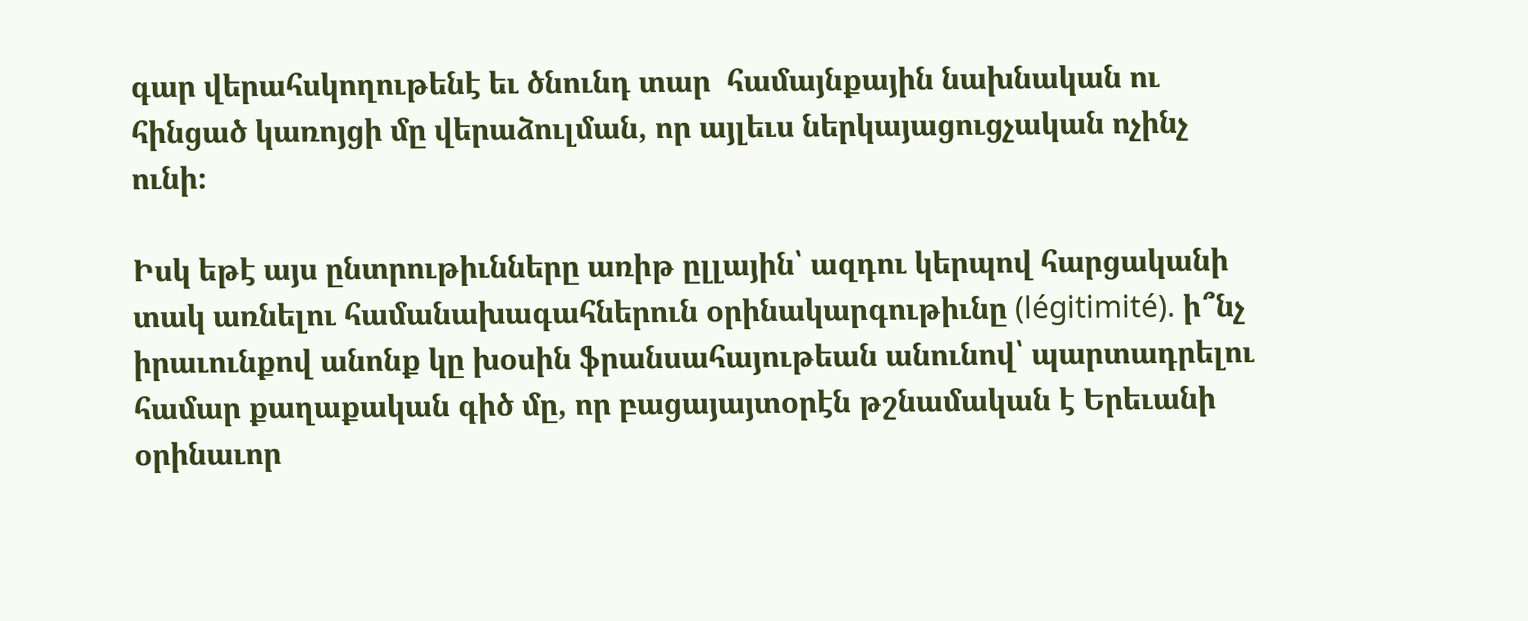գար վերահսկողութենէ եւ ծնունդ տար  համայնքային նախնական ու հինցած կառոյցի մը վերաձուլման, որ այլեւս ներկայացուցչական ոչինչ ունի։

Իսկ եթէ այս ընտրութիւնները առիթ ըլլային՝ ազդու կերպով հարցականի տակ առնելու համանախագահներուն օրինակարգութիւնը (légitimité). ի՞նչ իրաւունքով անոնք կը խօսին ֆրանսահայութեան անունով՝ պարտադրելու համար քաղաքական գիծ մը, որ բացայայտօրէն թշնամական է Երեւանի օրինաւոր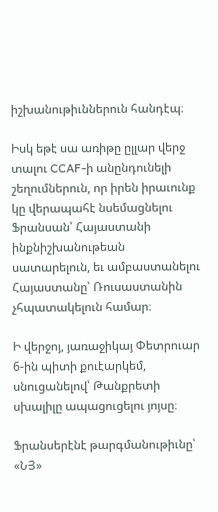իշխանութիւններուն հանդէպ։

Իսկ եթէ սա առիթը ըլլար վերջ տալու CCAF-ի անընդունելի շեղումներուն, որ իրեն իրաւունք կը վերապահէ նսեմացնելու Ֆրանսան՝ Հայաստանի ինքնիշխանութեան սատարելուն, եւ ամբաստանելու Հայաստանը՝ Ռուսաստանին չհպատակելուն համար։

Ի վերջոյ, յառաջիկայ Փետրուար 6-ին պիտի քուէարկեմ, սնուցանելով՝ Թանքրետի սխալիլը ապացուցելու յոյսը։

Ֆրանսերէնէ թարգմանութիւնը՝ «ՆՅ»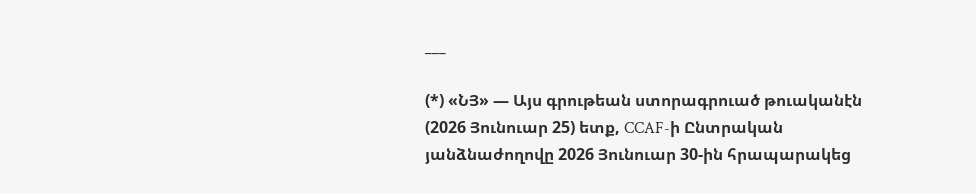___

(*) «ՆՅ» — Այս գրութեան ստորագրուած թուականէն (2026 Յունուար 25) ետք, CCAF-ի Ընտրական յանձնաժողովը 2026 Յունուար 30-ին հրապարակեց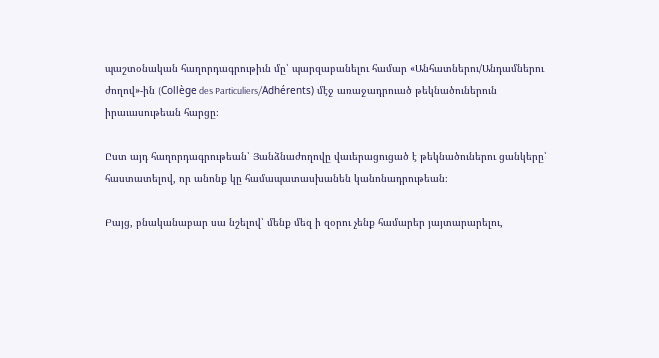պաշտօնական հաղորդագրութիւն մը՝ պարզաբանելու համար «Անհատներու/Անդամներու ժողով»-ին (Collège des Particuliers/Adhérents) մէջ առաջադրուած թեկնածուներուն իրաւասութեան հարցը։

Ըստ այդ հաղորդագրութեան՝ Յանձնաժողովը վաւերացուցած է թեկնածուներու ցանկերը՝ հաստատելով, որ անոնք կը համապատասխանեն կանոնադրութեան։

Բայց, բնականաբար սա նշելով՝ մենք մեզ ի զօրու չենք համարեր յայտարարելու,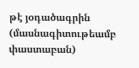թէ յօդածագրին (մասնագիտութեամբ փաստաբան)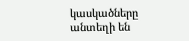կասկածները անտեղի են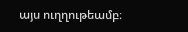այս ուղղութեամբ։